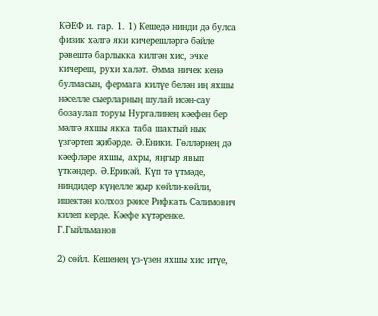КӘЕФ и. гар. 1. 1) Кешедә нинди дә булса физик хәлгә яки кичерешләргә бәйле рәвештә барлыкка килгән хис, эчке кичереш, рухи халәт. Әмма ничек кенә булмасын, фермага килүе белән иң яхшы нәселле сыерларның шулай исән-сау бозаулап торуы Нургалинең кәефен бер мәлгә яхшы якка таба шактый нык үзгәртеп җибәрде. Ә.Еники. Гөлләрнең дә кәефләре яхшы, ахры, яңгыр явып үткәндер. Ә.Ерикәй. Күп тә үтмәде, ниндидер күңелле җыр көйли-көйли, ишектән колхоз рәисе Рифкать Сәлимович килеп керде. Кәефе күтәренке. Г.Гыйльманов

2) сөйл. Кешенең үз-үзен яхшы хис итүе,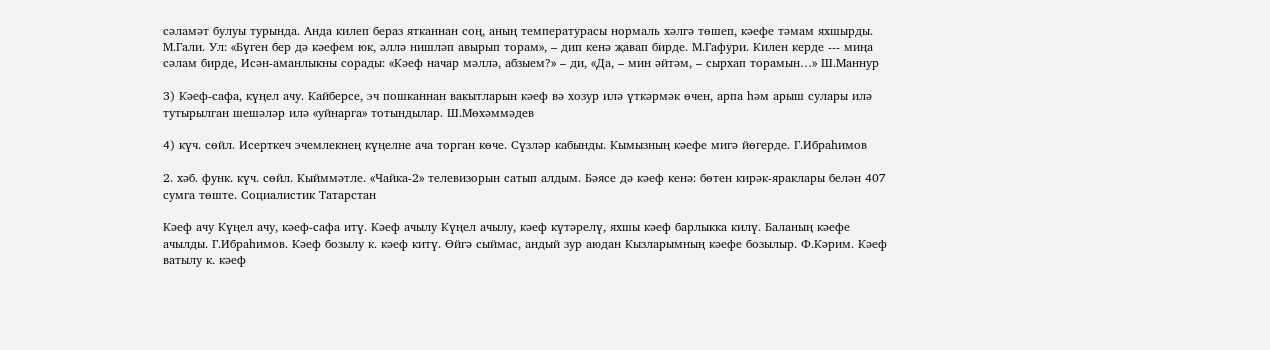сәламәт булуы турында. Анда килеп бераз ятканнан соң, аның температурасы нормаль хәлгә төшеп, кәефе тәмам яхшырды. М.Гали. Ул: «Бүген бер дә кәефем юк, әллә нишләп авырып торам», – дип кенә җавап бирде. М.Гафури. Килен керде --- миңа сәлам бирде, Исән-аманлыкны сорады: «Кәеф начар мәллә, абзыем?» – ди, «Да, – мин әйтәм, – сырхап торамын…» Ш.Маннур

3) Кәеф-сафа, күңел ачу. Кайберсе, эч пошканнан вакытларын кәеф вә хозур илә үткәрмәк өчен, арпа һәм арыш сулары илә тутырылган шешәләр илә «уйнарга» тотындылар. Ш.Мөхәммәдев

4) күч. сөйл. Исерткеч эчемлекнең күңелне ача торган көче. Сүзләр кабынды. Кымызның кәефе мигә йөгерде. Г.Ибраһимов

2. хәб. функ. күч. сөйл. Кыйммәтле. «Чайка-2» телевизорын сатып алдым. Бәясе дә кәеф кенә: бөтен кирәк-яраклары белән 407 сумга төште. Социалистик Татарстан

Кәеф ачу Күңел ачу, кәеф-сафа итү. Кәеф ачылу Күңел ачылу, кәеф күтәрелү, яхшы кәеф барлыкка килү. Баланың кәефе ачылды. Г.Ибраһимов. Кәеф бозылу к. кәеф китү. Өйгә сыймас, андый зур аюдан Кызларымның кәефе бозылыр. Ф.Кәрим. Кәеф ватылу к. кәеф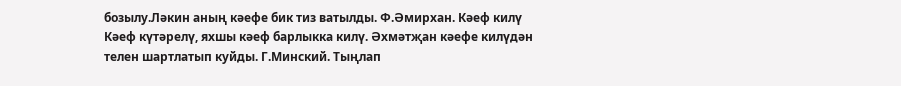бозылу.Ләкин аның кәефе бик тиз ватылды. Ф.Әмирхан. Кәеф килү Кәеф күтәрелү, яхшы кәеф барлыкка килү. Әхмәтҗан кәефе килүдән телен шартлатып куйды. Г.Минский. Тыңлап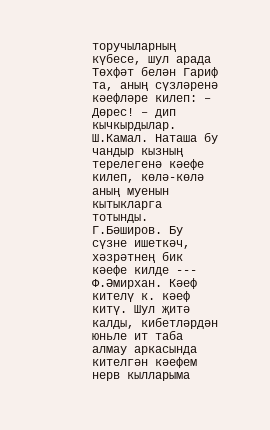торучыларның күбесе, шул арада Төхфәт белән Гариф та, аның сүзләренә кәефләре килеп: – Дөрес! – дип кычкырдылар. Ш.Камал. Наташа бу чандыр кызның терелегенә кәефе килеп, көлә-көлә аның муенын кытыкларга тотынды. Г.Бәширов. Бу сүзне ишеткәч, хәзрәтнең бик кәефе килде --- Ф.Әмирхан. Кәеф кителү к. кәеф китү. Шул җитә калды, кибетләрдән юньле ит таба алмау аркасында кителгән кәефем нерв кылларыма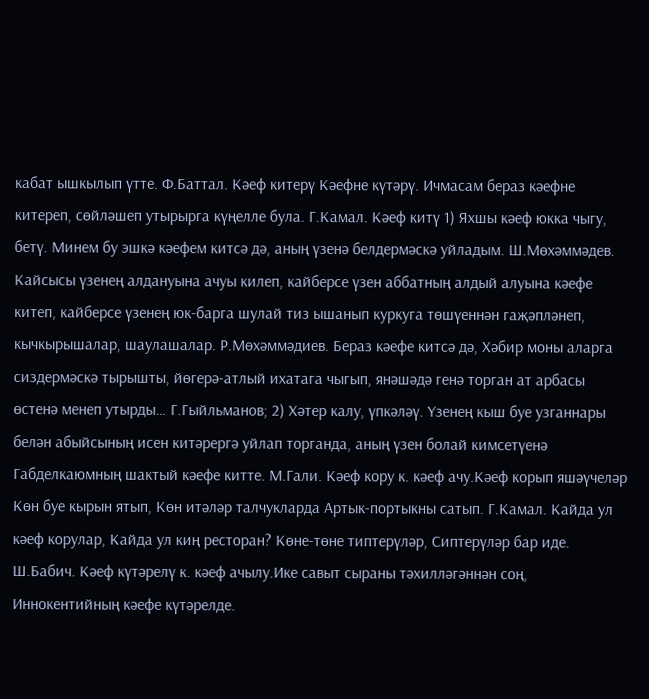кабат ышкылып үтте. Ф.Баттал. Кәеф китерү Кәефне күтәрү. Ичмасам бераз кәефне китереп, сөйләшеп утырырга күңелле була. Г.Камал. Кәеф китү 1) Яхшы кәеф юкка чыгу, бетү. Минем бу эшкә кәефем китсә дә, аның үзенә белдермәскә уйладым. Ш.Мөхәммәдев. Кайсысы үзенең алдануына ачуы килеп, кайберсе үзен аббатның алдый алуына кәефе китеп, кайберсе үзенең юк-барга шулай тиз ышанып куркуга төшүеннән гаҗәпләнеп, кычкырышалар, шаулашалар. Р.Мөхәммәдиев. Бераз кәефе китсә дә, Хәбир моны аларга сиздермәскә тырышты, йөгерә-атлый ихатага чыгып, янәшәдә генә торган ат арбасы өстенә менеп утырды… Г.Гыйльманов; 2) Хәтер калу, үпкәләү. Үзенең кыш буе узганнары белән абыйсының исен китәрергә уйлап торганда, аның үзен болай кимсетүенә Габделкаюмның шактый кәефе китте. М.Гали. Кәеф кору к. кәеф ачу.Кәеф корып яшәүчеләр Көн буе кырын ятып, Көн итәләр талчукларда Артык-портыкны сатып. Г.Камал. Кайда ул кәеф корулар, Кайда ул киң ресторан? Көне-төне типтерүләр, Сиптерүләр бар иде. Ш.Бабич. Кәеф күтәрелү к. кәеф ачылу.Ике савыт сыраны тәхилләгәннән соң, Иннокентийның кәефе күтәрелде.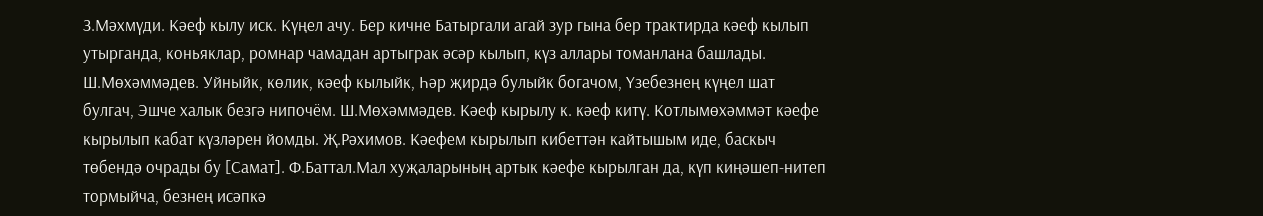З.Мәхмүди. Кәеф кылу иск. Күңел ачу. Бер кичне Батыргали агай зур гына бер трактирда кәеф кылып утырганда, коньяклар, ромнар чамадан артыграк әсәр кылып, күз аллары томанлана башлады. Ш.Мөхәммәдев. Уйныйк, көлик, кәеф кылыйк, Һәр җирдә булыйк богачом, Үзебезнең күңел шат булгач, Эшче халык безгә нипочём. Ш.Мөхәммәдев. Кәеф кырылу к. кәеф китү. Котлымөхәммәт кәефе кырылып кабат күзләрен йомды. Җ.Рәхимов. Кәефем кырылып кибеттән кайтышым иде, баскыч төбендә очрады бу [Самат]. Ф.Баттал.Мал хуҗаларының артык кәефе кырылган да, күп киңәшеп-нитеп тормыйча, безнең исәпкә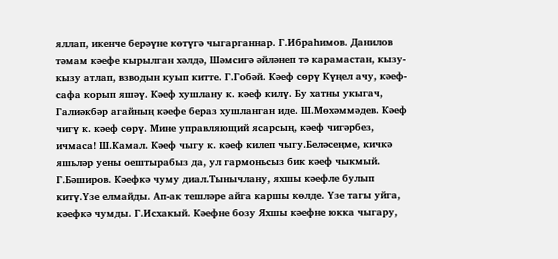яллап, икенче берәүне көтүгә чыгарганнар. Г.Ибраһимов. Данилов тәмам кәефе кырылган хәлдә, Шәмсигә әйләнеп тә карамастан, кызу-кызу атлап, взводын куып китте. Г.Гобәй. Кәеф сөрү Күңел ачу, кәеф-сафа корып яшәү. Кәеф хушлану к. кәеф килү. Бу хатны укыгач, Галиәкбәр агайның кәефе бераз хушланган иде. Ш.Мөхәммәдев. Кәеф чигү к. кәеф сөрү. Мине управляющий ясарсың, кәеф чигәрбез, ичмаса! Ш.Камал. Кәеф чыгу к. кәеф килеп чыгу.Беләсеңме, кичкә яшьләр уены оештырабыз да, ул гармоньсыз бик кәеф чыкмый. Г.Бәширов. Кәефкә чуму диал.Тынычлану, яхшы кәефле булып китү.Үзе елмайды. Ап-ак тешләре айга каршы көлде. Үзе тагы уйга, кәефкә чумды. Г.Исхакый. Кәефне бозу Яхшы кәефне юкка чыгару,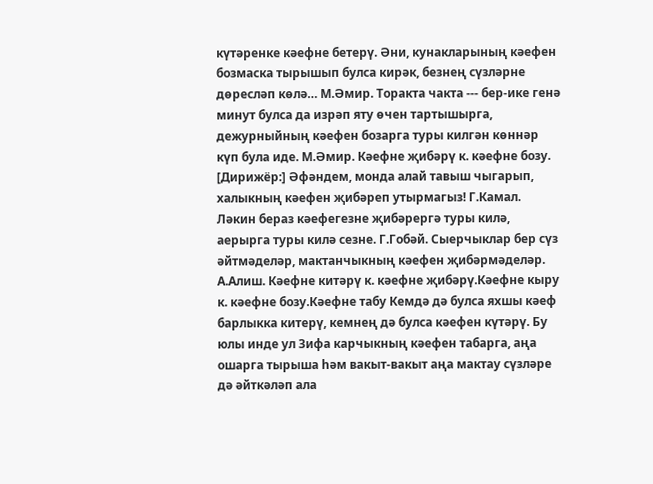күтәренке кәефне бетерү. Әни, кунакларының кәефен бозмаска тырышып булса кирәк, безнең сүзләрне дөресләп көлә… М.Әмир. Торакта чакта --- бер-ике генә минут булса да изрәп яту өчен тартышырга, дежурныйның кәефен бозарга туры килгән көннәр күп була иде. М.Әмир. Кәефне җибәрү к. кәефне бозу. [Дирижёр:] Әфәндем, монда алай тавыш чыгарып, халыкның кәефен җибәреп утырмагыз! Г.Камал. Ләкин бераз кәефегезне җибәрергә туры килә, аерырга туры килә сезне. Г.Гобәй. Сыерчыклар бер сүз әйтмәделәр, мактанчыкның кәефен җибәрмәделәр. А.Алиш. Кәефне китәрү к. кәефне җибәрү.Кәефне кыру к. кәефне бозу.Кәефне табу Кемдә дә булса яхшы кәеф барлыкка китерү, кемнең дә булса кәефен күтәрү. Бу юлы инде ул Зифа карчыкның кәефен табарга, аңа ошарга тырыша һәм вакыт-вакыт аңа мактау сүзләре дә әйткәләп ала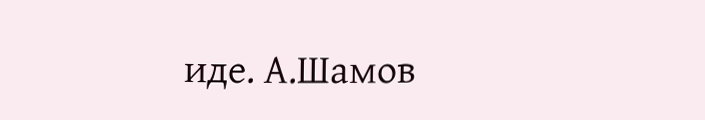иде. А.Шамов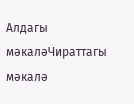Алдагы мәкаләЧираттагы мәкалә